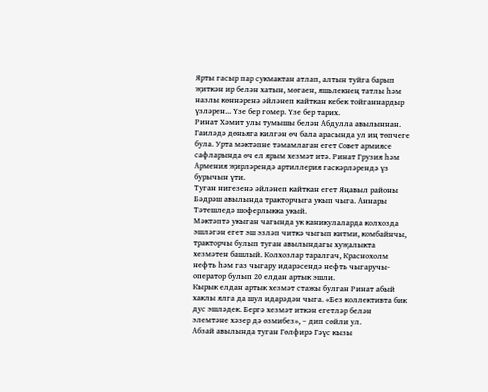Ярты гасыр пар сукмактан атлап, алтын туйга барып җиткән ир белән хатын, мөгаен, яшьлекнең татлы һәм назлы көннәренә әйләнеп кайткан кебек тойганнардыр үзләрен... Үзе бер гомер. Үзе бер тарих.
Ринат Хәмит улы тумышы белән Абдулла авылыннан. Гаиләдә дөньяга килгән өч бала арасында ул иң төпчеге була. Урта мәктәпне тәмамлаган егет Совет армиясе сафларында өч ел ярым хезмәт итә. Ринат Грузия һәм Армения җирләрендә артиллерия гаскәрләрендә үз бурычын үти.
Туган нигезенә әйләнеп кайткан егет Яңавыл районы Бәдрәш авылында тракторчыга укып чыга. Аннары Тәтешледә шоферлыкка укый.
Мәктәптә укыган чагында ук каникулаларда колхозда эшләгән егет эш эзләп читкә чыгып китми, комбайнчы, тракторчы булып туган авылындагы хуҗалыкта хезмәтен башлый. Колхозлар таралгач, Краснохолм нефть һәм газ чыгару идарәсендә нефть чыгаручы-оператор булып 20 елдан артык эшли.
Кырык елдан артык хезмәт стажы булган Ринат абый хаклы ялга да шул идарәдән чыга. «Без коллективта бик дус эшләдек. Бергә хезмәт иткән егетләр белән элемтәне хәзер дә өзмибез», – дип сөйли ул.
Абзай авылында туган Гөлфирә Гәүс кызы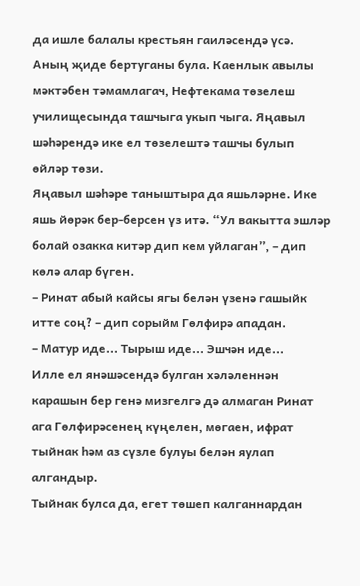да ишле балалы крестьян гаиләсендә үсә. Аның җиде бертуганы була. Каенлык авылы мәктәбен тәмамлагач, Нефтекама төзелеш училищесында ташчыга укып чыга. Яңавыл шәһәрендә ике ел төзелештә ташчы булып өйләр төзи.
Яңавыл шәһәре таныштыра да яшьләрне. Ике яшь йөрәк бер-берсен үз итә. “Ул вакытта эшләр болай озакка китәр дип кем уйлаган”, – дип көлә алар бүген.
– Ринат абый кайсы ягы белән үзенә гашыйк итте соң? – дип сорыйм Гөлфирә ападан.
– Матур иде... Тырыш иде... Эшчән иде...
Илле ел янәшәсендә булган хәләленнән карашын бер генә мизгелгә дә алмаган Ринат ага Гөлфирәсенең күңелен, мөгаен, ифрат тыйнак һәм аз сүзле булуы белән яулап алгандыр.
Тыйнак булса да, егет төшеп калганнардан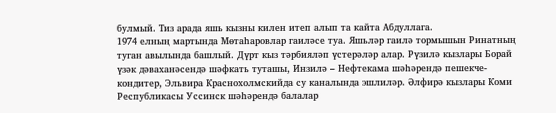булмый. Тиз арада яшь кызны килен итеп алып та кайта Абдуллага.
1974 елның мартында Мөтаһаровлар гаиләсе туа. Яшьләр гаилә тормышын Ринатның туган авылында башлый. Дүрт кыз тәрбияләп үстерәләр алар. Рүзилә кызлары Борай үзәк дәваханәсендә шәфкать туташы, Инзилә – Нефтекама шәһәрендә пешекче-кондитер, Эльвира Краснохолмскийда су каналында эшлиләр. Әлфирә кызлары Коми Республикасы Уссинск шәһәрендә балалар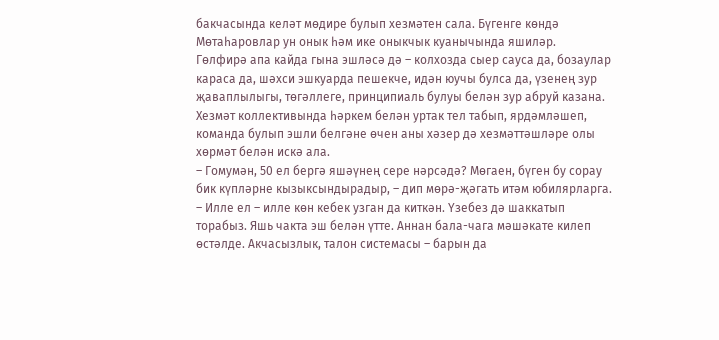бакчасында келәт мөдире булып хезмәтен сала. Бүгенге көндә Мөтаһаровлар ун онык һәм ике оныкчык куанычында яшиләр.
Гөлфирә апа кайда гына эшләсә дә – колхозда сыер сауса да, бозаулар караса да, шәхси эшкуарда пешекче, идән юучы булса да, үзенең зур җаваплылыгы, төгәллеге, принципиаль булуы белән зур абруй казана. Хезмәт коллективында һәркем белән уртак тел табып, ярдәмләшеп, команда булып эшли белгәне өчен аны хәзер дә хезмәттәшләре олы хөрмәт белән искә ала.
– Гомумән, 50 ел бергә яшәүнең сере нәрсәдә? Мөгаен, бүген бу сорау бик күпләрне кызыксындырадыр, – дип мөрә-җәгать итәм юбилярларга.
– Илле ел – илле көн кебек узган да киткән. Үзебез дә шаккатып торабыз. Яшь чакта эш белән үтте. Аннан бала-чага мәшәкате килеп өстәлде. Акчасызлык, талон системасы – барын да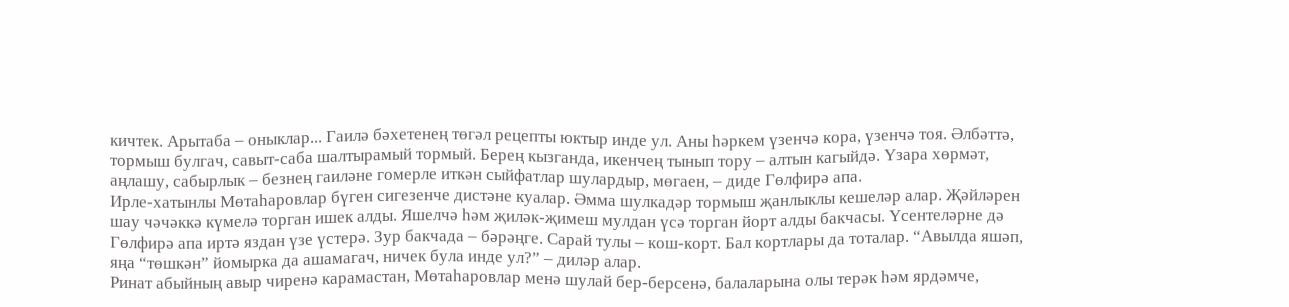кичтек. Арытаба – оныклар... Гаилә бәхетенең төгәл рецепты юктыр инде ул. Аны һәркем үзенчә кора, үзенчә тоя. Әлбәттә, тормыш булгач, савыт-саба шалтырамый тормый. Берең кызганда, икенчең тынып тору – алтын кагыйдә. Үзара хөрмәт, аңлашу, сабырлык – безнең гаиләне гомерле иткән сыйфатлар шулардыр, мөгаен, – диде Гөлфирә апа.
Ирле-хатынлы Мөтаһаровлар бүген сигезенче дистәне куалар. Әмма шулкадәр тормыш җанлыклы кешеләр алар. Җәйләрен шау чәчәккә күмелә торган ишек алды. Яшелчә һәм җиләк-җимеш мулдан үсә торган йорт алды бакчасы. Үсентеләрне дә Гөлфирә апа иртә яздан үзе үстерә. Зур бакчада – бәрәңге. Сарай тулы – кош-корт. Бал кортлары да тоталар. “Авылда яшәп, яңа “төшкән” йомырка да ашамагач, ничек була инде ул?” – диләр алар.
Ринат абыйның авыр чиренә карамастан, Мөтаһаровлар менә шулай бер-берсенә, балаларына олы терәк һәм ярдәмче,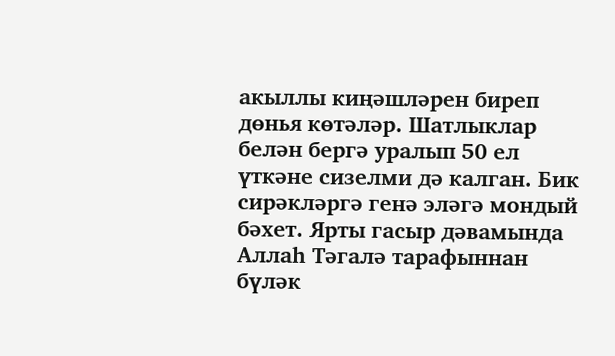акыллы киңәшләрен биреп дөнья көтәләр. Шатлыклар белән бергә уралып 50 ел үткәне сизелми дә калган. Бик сирәкләргә генә эләгә мондый бәхет. Ярты гасыр дәвамында Аллаһ Тәгалә тарафыннан бүләк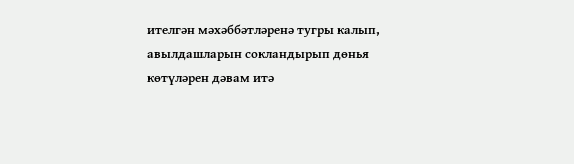ителгән мәхәббәтләренә тугры калып, авылдашларын сокландырып дөнья көтүләрен дәвам итә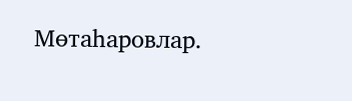Мөтаһаровлар.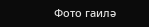Фото гаилә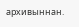архивыннан.